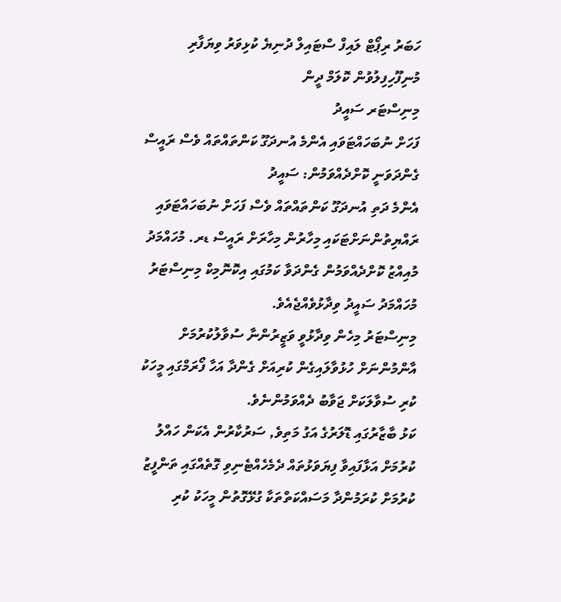ހަބަރު ރިޕޯޓް ލައިފް ސްޓައިލް ދުނިޔެ ކުޅިވަރު ވިޔަފާރި މުނިފޫހިފިލުވުން ކޮލަމް ދީން
މިނިސްޓަރ ސައީދު
ފަހަށް ނުބަހައްޓަވައި އެންމެ އުނދަގޫ ކަންތައްތައް ވެސް ރައީސް ގެންދަވަނީ ކޮށްދެއްވަމުން: ސައީދު
އެންމެ ދަތި އުނދަގޫ ކަންތައްތައް ވެސް ފަހަށް ނުބަހައްޓަވައި ރައްޔިތުންނަށްޓަކައި މިހާރުން މިހާރަށް ރައީސް ޑރ. މުހައްމަދު މުއިއްޒު ކޮށްދެއްވަމުން ގެންދަވާ ކަމުގައި އިކޮނޮމިކް މިނިސްޓަރު މުހައްމަދު ސައީދު ވިދާޅުވެއްޖެއެވެ.
މިނިސްޓަރު މިހެން ވިދާޅުވީ ވަޒީރުންނާ ސުވާލުކުރުމަށް އާންމުންނަށް ހުޅުވާލައިގެން ކުރިއަށް ގެންދާ އަހާ ފޯރަމްގައި މީހަކު ކުރި ސުވާލަކަށް ޖަވާބު ދެއްވަމުންނެވެ.
ކަޅު ބާޒާރުގައި ޑޮލަރުގެ އަގު މަތިވެ, ސަރުކާރުން އެކަން ހައްލު ކުރުމަށް އަޅާފައިވާ ފިޔަވަޅުތައް ދެމެހެއްޓެނިވި ގޮތެއްގައި ތަންފީޒު ކުރުމަށް ކުރަމުންދާ މަސައްކަތްތަކާ ގުޅޭގޮތުން މީހަކު ކުރި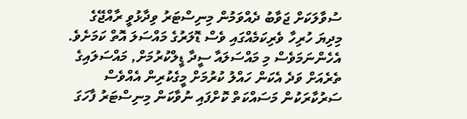ސުވާލަކަށް ޖަވާބު ދެއްވަމުން މިނިސްޓަރު ވިދާޅުވީ ރާއްޖޭގެ މިދިޔަ ހުރިހާ ވެރިކަމެއްގައި ވެސް ޑޮލަރުގެ މައްސަލަ އޮތް ކަމަށެވެ.
އެހެންނަމަވެސް މި މައްސަލައާ ސީދާ ޑީލްކުރުމަށް, މައްސަލައިގެ ތެރެއަށް ވަދެ އެކަން ހައްލު ކުރުމަށް މީގެކުރިން އެއްވެސް ސަރުކާރަކުން މަސައްކަތް ކޮށްފައި ނުވާކަން މިނިސްޓަރު ފާހަގަ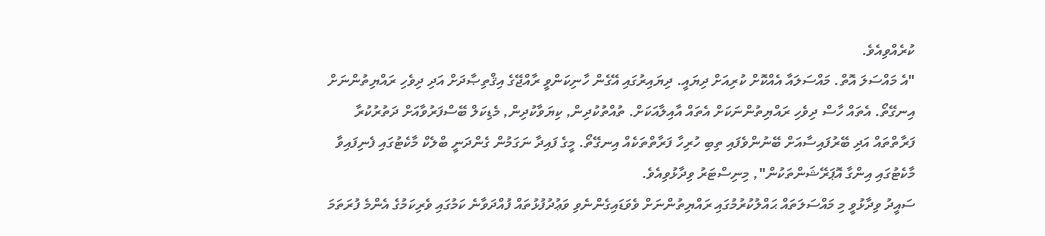ކުރެއްވިއެވެ.
"އެ މައްސަލަ އޮތް. މައްސަލައާ އެއްކޮށް ކުރިއަށް ދިޔައީ. ދިޔައިރުގައި އޭގެން ހާނިކަންވީ ރާއްޖޭގެ އިޤްތިޞާދަށް އަދި ދިވެހި ރައްޔިތުންނަށް އިނގޭތޯ. އެތައް ހާސް ދިވެހި ރައްޔިތުންނަކަށް އެތައް އާއިލާއަކަށް. ތުއްތުކުދިން, ކިޔަވާކުދިން, މެޑިކަލް ބޭސްފަރުވާއަށް ދަތުރުކުރާ ފަރާތްތައް އަދި ބޭރުފައިސާއަށް ބޭނުންވެފައި ތިބި ހުރިހާ ފަރާތްތަކެއް އިނގޭތޯ. މީގެ ފައިދާ ނަގަމުން ގެންދަނީ ބްލެކް މާކެޓުގައި ފެނިފައިވާ މާކެޓުގައި އިންގާ އޮޕަރޭޝަންތަކުން", މިނިސްޓަރު ވިދާޅުވިއެވެ.
ސައީދު ވިދާޅުވީ މި މައްސަލަތައް ޙައްލުކުރުމުގައި ރައްޔިތުންނަށް ވެވަޑައިގެންނެވި ވަޢުދުފުޅުތައް ފުއްދަވާނެ ކަމުގައި ވެރިކަމުގެ އެންމެ ފުރަތަމަ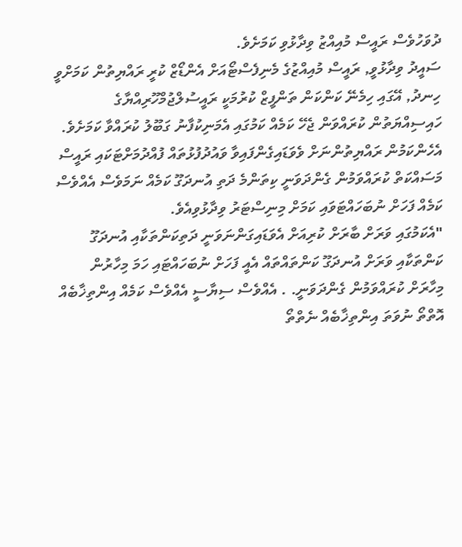ދުވަހުވެސް ރައީސް މުއިއްޒު ވިދާޅުވި ކަމަށެވެ.
ސައީދު ވިދާޅުވީ, ރައީސް މުއިއްޒުގެ މެނިފެސްޓޯއަށް އެންޑޯޒް ކުރީ ރައްޔިތުން ކަމަށްވީ ހިނދު, އޭގައި ހިމެނޭ ކަންކަން ތަންފީޒް ކުރުމަކީ ރައީސުލްޖުމްހޫރިއްޔާގެ ހައިސިއްޔަތުން ކުރައްވަން ޖެހޭ ކަމެއް ކަމުގައި އެމަނިކުފާނު ގަބޫލު ކުރައްވާ ކަމަށެވެ.
އެހެންކަމުން ރައްޔިތުންނަށް ވެވަޑައިގެންފައިވާ ވައުދުފުޅުތައް ފުއްދުމަށްޓަކައި ރައީސް މަސައްކަތް ކުރައްވަމުން ގެންދަވަނީ ކިތަންމެ ދަތި އުނދަގޫ ކަމެއް ނަމަވެސް އެއްވެސް ކަމެއް ފަހަށް ނުބަހައްޓަވައި ކަމަށް މިނިސްޓަރު ވިދާޅުވިއެވެ.
"އެކަމުގައި ވަރަށް ބާރަށް ކުރިއަށް އެވަޑައިގަންނަވަނީ ދަތިކަންތަކާއި އުނދަގޫ ކަންތަކާއި ވަރަށް އުނދަގޫ ކަންތައްތައް އެއީ ފަހަށް ނުބަހައްޓައި ހަމަ މިހާރުން މިހާރަށް ކުރައްވަމުން ގެންދަވަނީ. . އެއްވެސް ސިޔާސީ އެއްވެސް ކަމެއް އިންތިޚާބެއް އޮތްތޯ ނުވަތަ އިންތިޚާބެއް ނެތްތޯ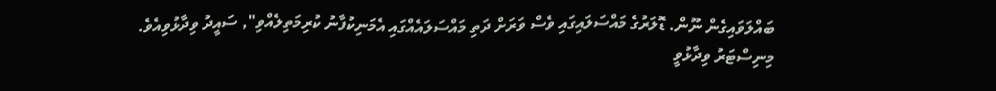ބައްލަވައިގެން ނޫން. ޑޮލަރުގެ މައްސަލައިގައި ވެސް ވަރަށް ދަތި މައްސަލައެއްގައި އެމަނިކުފާނު ކުރިމަތިލެއްވި", ސައީދު ވިދާޅުވިއެވެ.
މިނިސްޓަރު ވިދާޅުވީ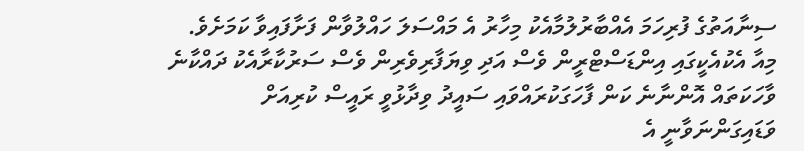ސިނާއަތުގެ ފުރިހަމަ އެއްބާރުލުމާއެކު މިހާރު އެ މައްސަލަ ހައްލުވާން ފަށާފައިވާ ކަމަށެވެ. މިއާ އެކުއެކީގައި އިންޑަސްޓްރީން ވެސް އަދި ވިޔަފާރިވެރިން ވެސް ސަރުކާރާއެކު ދައްކާނެ ވާހަކަތައް އޮންނާނެ ކަން ފާހަގަކުރައްވައި ސައީދު ވިދާޅުވީ ރައީސް ކުރިއަށް ވަޑައިގަންނަވާނީ އެ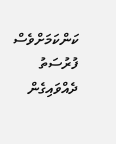ކަންކަމަށްވެސް ފުރުސަތު ދެއްވައިގެން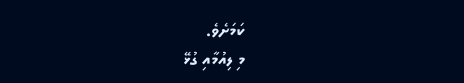ކަމަށެވެ.
މި ލިއުމާއި ގުޅޭ